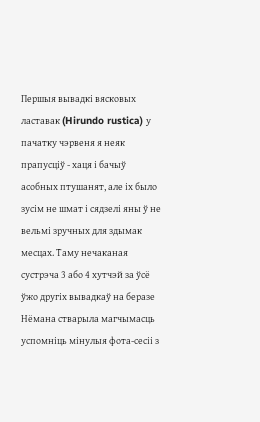Першыя вывадкі вясковых ластавак (Hirundo rustica) у пачатку чэрвеня я неяк прапусціў - хаця і бачыў асобных птушанят, але іх было зусім не шмат і сядзелі яны ў не вельмі зручных для здымак месцах. Таму нечаканая сустрэча 3 або 4 хутчэй за ўсё ўжо другіх вывадкаў на беразе Нёмана стварыла магчымасць успомніць мінулыя фота-сесіі з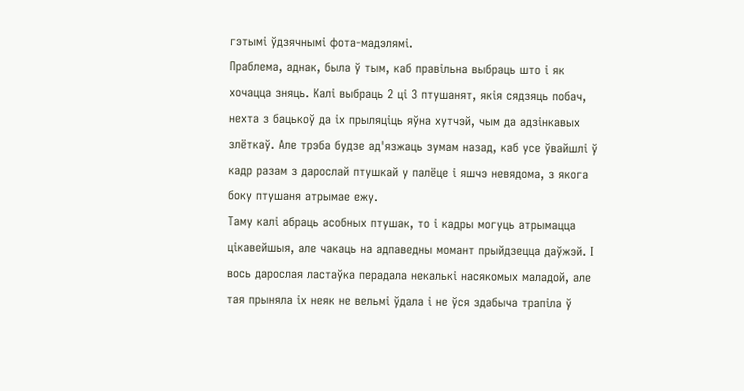гэтымі ўдзячнымі фота-мадэлямі.
Праблема, аднак, была ў тым, каб правільна выбраць што і як хочацца зняць. Калі выбраць 2 ці 3 птушанят, якія сядзяць побач, нехта з бацькоў да іх прыляціць яўна хутчэй, чым да адзінкавых злёткаў. Але трэба будзе ад'язжаць зумам назад, каб усе ўвайшлі ў кадр разам з дарослай птушкай у палёце і яшчэ невядома, з якога боку птушаня атрымае ежу.
Таму калі абраць асобных птушак, то і кадры могуць атрымацца цікавейшыя, але чакаць на адпаведны момант прыйдзецца даўжэй. І вось дарослая ластаўка перадала некалькі насякомых маладой, але тая прыняла іх неяк не вельмі ўдала і не ўся здабыча трапіла ў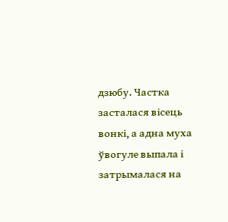дзюбу. Частка засталася вісець вонкі, а адна муха ўвогуле выпала і затрымалася на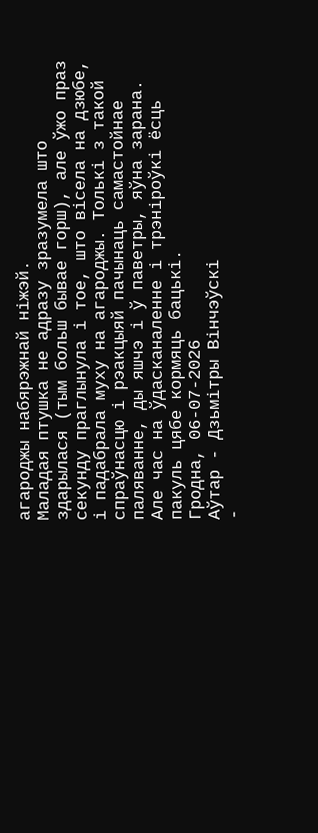агароджы набярэжнай ніжэй.
Маладая птушка не адразу зразумела што здарылася (тым больш бывае горш), але ўжо праз секунду праглынула і тое, што вісела на дзюбе, і падабрала муху на агароджы. Толькі з такой спраўнасцю і рэакцыяй пачынаць самастойнае паляванне, ды яшчэ і ў паветры, яўна зарана. Але час на ўдасканаленне і трэніроўкі ёсць пакуль цябе кормяць бацькі.
Гродна, 06-07-2026
Аўтар - Дзьмітры Вінчэўскі
-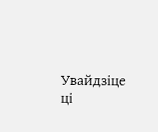Увайдзіце ці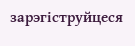зарэгіструйцеся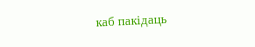каб пакідаць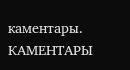каментары.
КАМЕНТАРЫ